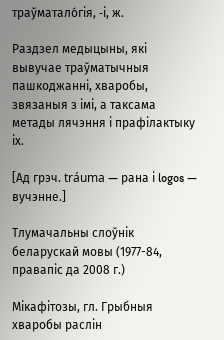траўматало́гія, ‑і, ж.

Раздзел медыцыны, які вывучае траўматычныя пашкоджанні, хваробы, звязаныя з імі, а таксама метады лячэння і прафілактыку іх.

[Ад грэч. tráuma — рана і logos — вучэнне.]

Тлумачальны слоўнік беларускай мовы (1977-84, правапіс да 2008 г.)

Мікафітозы, гл. Грыбныя хваробы раслін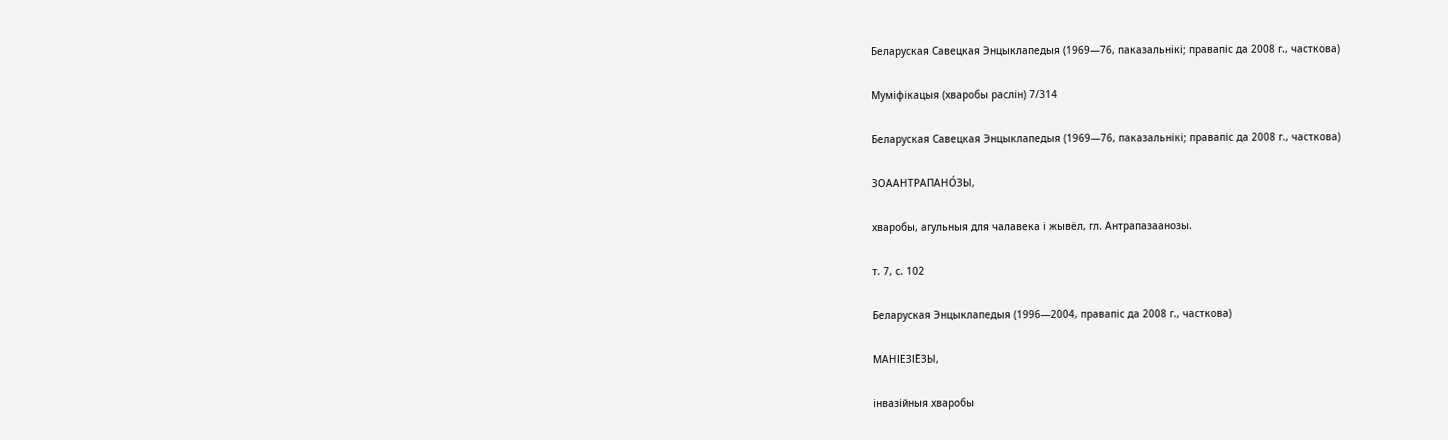Беларуская Савецкая Энцыклапедыя (1969—76, паказальнікі; правапіс да 2008 г., часткова)

Муміфікацыя (хваробы раслін) 7/314

Беларуская Савецкая Энцыклапедыя (1969—76, паказальнікі; правапіс да 2008 г., часткова)

ЗОААНТРАПАНО́ЗЫ,

хваробы, агульныя для чалавека і жывёл, гл. Антрапазаанозы.

т. 7, с. 102

Беларуская Энцыклапедыя (1996—2004, правапіс да 2008 г., часткова)

МАНІЕЗІЁЗЫ,

інвазійныя хваробы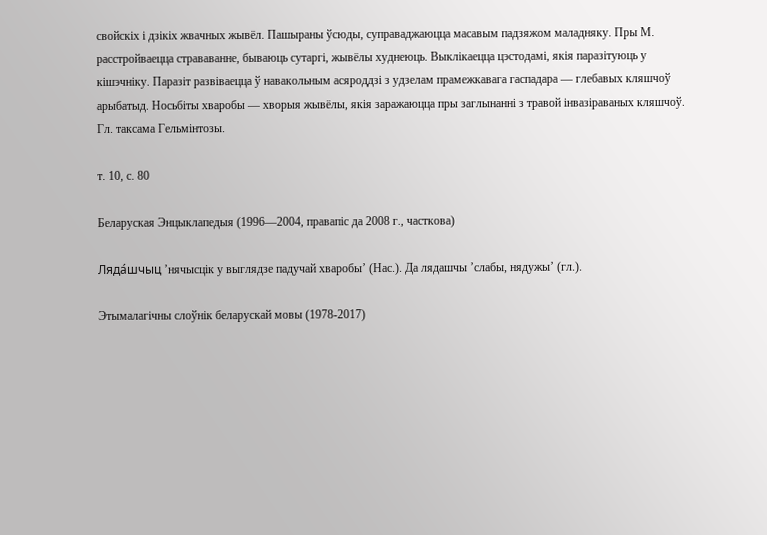свойскіх і дзікіх жвачных жывёл. Пашыраны ўсюды, суправаджаюцца масавым падзяжом маладняку. Пры М. расстройваецца страваванне, бываюць сутаргі, жывёлы худнеюць. Выклікаецца цэстодамі, якія паразітуюць у кішэчніку. Паразіт развіваецца ў навакольным асяроддзі з удзелам прамежкавага гаспадара — глебавых кляшчоў арыбатыд. Носьбіты хваробы — хворыя жывёлы, якія заражаюцца пры заглынанні з травой інвазіраваных кляшчоў. Гл. таксама Гельмінтозы.

т. 10, с. 80

Беларуская Энцыклапедыя (1996—2004, правапіс да 2008 г., часткова)

Ляда́шчыц ’нячысцік у выглядзе падучай хваробы’ (Нас.). Да лядашчы ’слабы, нядужы’ (гл.).

Этымалагічны слоўнік беларускай мовы (1978-2017)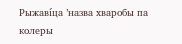Рыжаві́ца ’назва хваробы па колеры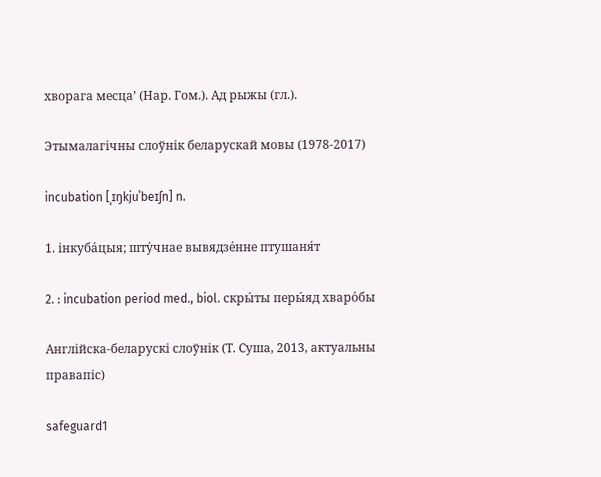хворага месца’ (Нар. Гом.). Ад рыжы (гл.).

Этымалагічны слоўнік беларускай мовы (1978-2017)

incubation [ˌɪŋkjuˈbeɪʃn] n.

1. інкуба́цыя; шту́чнае вывядзе́нне птушаня́т

2. : incubation period med., biol. скры́ты перы́яд хваро́бы

Англійска-беларускі слоўнік (Т. Суша, 2013, актуальны правапіс)

safeguard1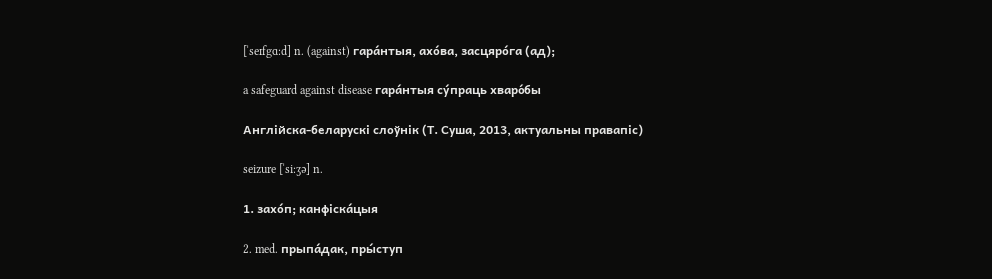[ˈseɪfgɑ:d] n. (against) гара́нтыя, ахо́ва, засцяро́га (ад);

a safeguard against disease гара́нтыя су́праць хваро́бы

Англійска-беларускі слоўнік (Т. Суша, 2013, актуальны правапіс)

seizure [ˈsi:ʒə] n.

1. захо́п; канфіска́цыя

2. med. прыпа́дак, пры́ступ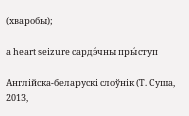(хваробы);

a heart seizure сардэ́чны пры́ступ

Англійска-беларускі слоўнік (Т. Суша, 2013,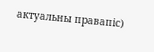актуальны правапіс)